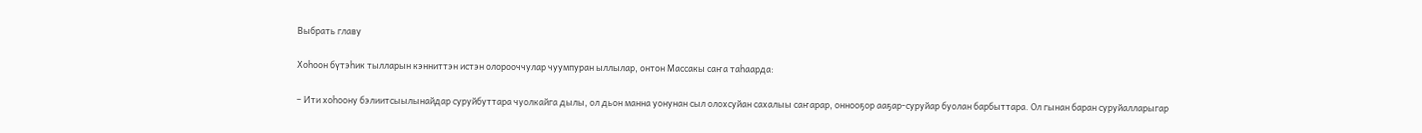Выбрать главу

Хоһоон бүтэһик тылларын кэнниттэн истэн олорооччулар чуумпуран ыллылар, онтон Массакы саҥа таһаарда:

– Ити хоһоону бэлиитсыылынайдар суруйбуттара чуолкайга дылы, ол дьон манна уонунан сыл олохсуйан сахалыы саҥарар, оннооҕор ааҕар-суруйар буолан барбыттара. Ол гынан баран суруйалларыгар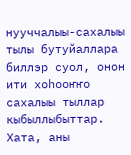нууччалыы-сахалыы тылы бутуйаллара биллэр суол, онон ити хоһооҥҥо сахалыы тыллар кыбыллыбыттар. Хата, аны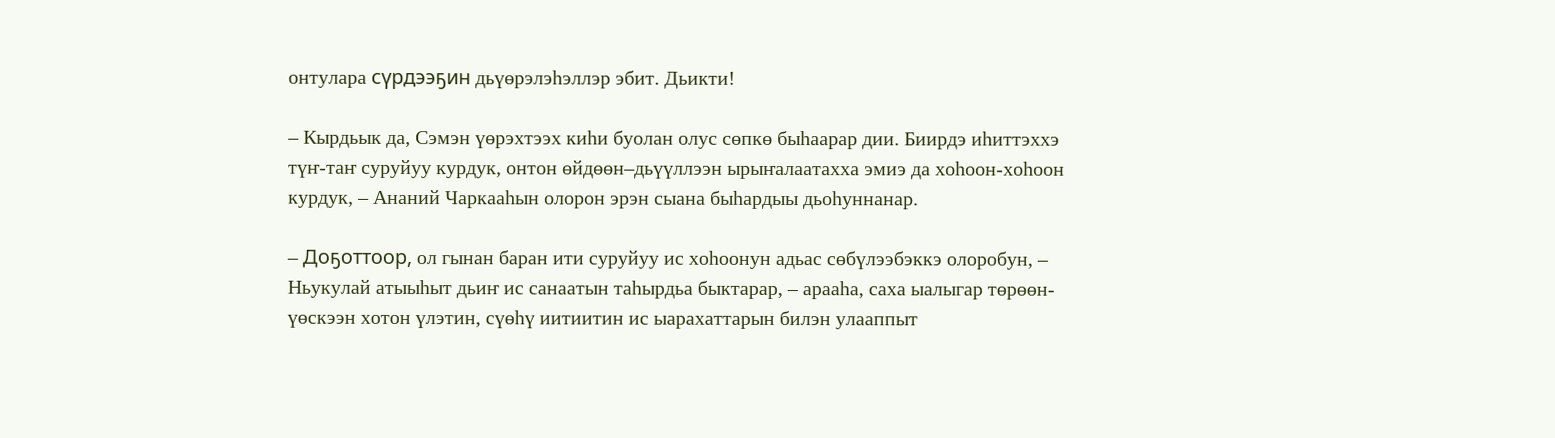онтулара сүрдээҕин дьүөрэлэһэллэр эбит. Дьикти!

– Кырдьык да, Сэмэн үөрэхтээх киһи буолан олус сөпкө быһаарар дии. Биирдэ иһиттэххэ түҥ-таҥ суруйуу курдук, онтон өйдөөн–дьүүллээн ырыҥалаатахха эмиэ да хоһоон-хоһоон курдук, – Ананий Чаркааһын олорон эрэн сыана быһардыы дьоһуннанар.

– Доҕоттоор, ол гынан баран ити суруйуу ис хоһоонун адьас сөбүлээбэккэ олоробун, – Ньукулай атыыһыт дьиҥ ис санаатын таһырдьа быктарар, – арааһа, саха ыалыгар төрөөн-үөскээн хотон үлэтин, сүөһү иитиитин ис ыарахаттарын билэн улааппыт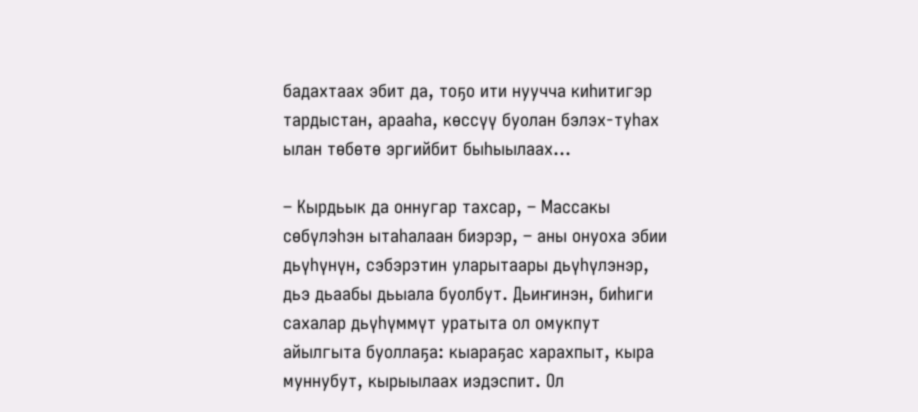бадахтаах эбит да, тоҕо ити нуучча киһитигэр тардыстан, арааһа, көссүү буолан бэлэх-туһах ылан төбөтө эргийбит быһыылаах…

– Кырдьык да оннугар тахсар, – Массакы сөбүлэһэн ытаһалаан биэрэр, – аны онуоха эбии дьүһүнүн, сэбэрэтин уларытаары дьүһүлэнэр, дьэ дьаабы дьыала буолбут. Дьиҥинэн, биһиги сахалар дьүһүммүт уратыта ол омукпут айылгыта буоллаҕа: кыараҕас харахпыт, кыра муннубут, кырыылаах иэдэспит. Ол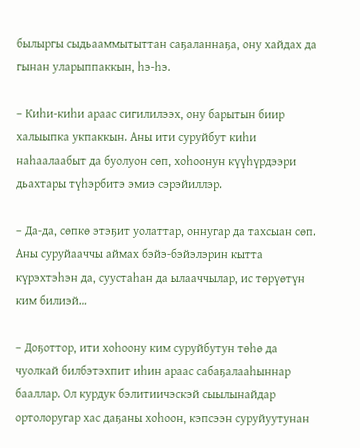былыргы сыдьааммытыттан саҕаланнаҕа, ону хайдах да гынан уларыппаккын, һэ-һэ.

– Киһи-киһи араас сигилилээх, ону барытын биир халыыпка укпаккын. Аны ити суруйбут киһи наһаалаабыт да буолуон сөп, хоһоонун күүһүрдээри дьахтары түһэрбитэ эмиэ сэрэйиллэр.

– Да-да, сөпкө этэҕит уолаттар, оннугар да тахсыан сөп. Аны суруйааччы аймах бэйэ-бэйэлэрин кытта күрэхтэһэн да, суустаһан да ылааччылар, ис төрүөтүн ким билиэй…

– Доҕоттор, ити хоһоону ким суруйбутун төһө да чуолкай билбэтэхпит иһин араас сабаҕалааһыннар бааллар. Ол курдук бэлитиичэскэй сыылынайдар ортолоругар хас даҕаны хоһоон, кэпсээн суруйуутунан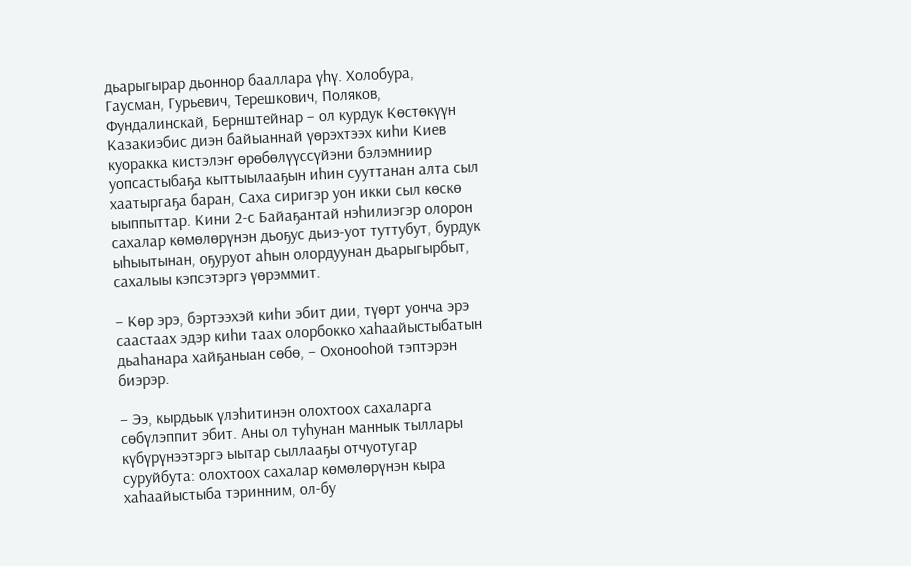дьарыгырар дьоннор бааллара үһү. Холобура, Гаусман, Гурьевич, Терешкович, Поляков, Фундалинскай, Бернштейнар – ол курдук Көстөкүүн Казакиэбис диэн байыаннай үөрэхтээх киһи Киев куоракка кистэлэҥ өрөбөлүүссүйэни бэлэмниир уопсастыбаҕа кыттыылааҕын иһин сууттанан алта сыл хаатыргаҕа баран, Саха сиригэр уон икки сыл көскө ыыппыттар. Кини 2-с Байаҕантай нэһилиэгэр олорон сахалар көмөлөрүнэн дьоҕус дьиэ-уот туттубут, бурдук ыһыытынан, оҕуруот аһын олордуунан дьарыгырбыт, сахалыы кэпсэтэргэ үөрэммит.

– Көр эрэ, бэртээхэй киһи эбит дии, түөрт уонча эрэ саастаах эдэр киһи таах олорбокко хаһаайыстыбатын дьаһанара хайҕаныан сөбө, – Охонооһой тэптэрэн биэрэр.

– Ээ, кырдьык үлэһитинэн олохтоох сахаларга сөбүлэппит эбит. Аны ол туһунан маннык тыллары күбүрүнээтэргэ ыытар сыллааҕы отчуотугар суруйбута: олохтоох сахалар көмөлөрүнэн кыра хаһаайыстыба тэринним, ол-бу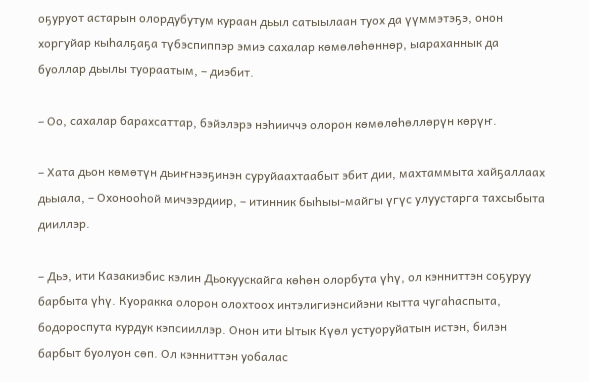оҕуруот астарын олордубутум кураан дьыл сатыылаан туох да үүммэтэҕэ, онон хоргуйар кыһалҕаҕа түбэспиппэр эмиэ сахалар көмөлөһөннөр, ыараханнык да буоллар дьылы туораатым, – диэбит.

– Оо, сахалар барахсаттар, бэйэлэрэ нэһииччэ олорон көмөлөһөллөрүн көрүҥ.

– Хата дьон көмөтүн дьиҥнээҕинэн суруйаахтаабыт эбит дии, махтаммыта хайҕаллаах дьыала, – Охонооһой мичээрдиир, – итинник быһыы-майгы үгүс улуустарга тахсыбыта дииллэр.

– Дьэ, ити Казакиэбис кэлин Дьокуускайга көһөн олорбута үһү, ол кэнниттэн соҕуруу барбыта үһү. Куоракка олорон олохтоох интэлигиэнсийэни кытта чугаһаспыта, бодороспута курдук кэпсииллэр. Онон ити Ытык Күөл устуоруйатын истэн, билэн барбыт буолуон сөп. Ол кэнниттэн уобалас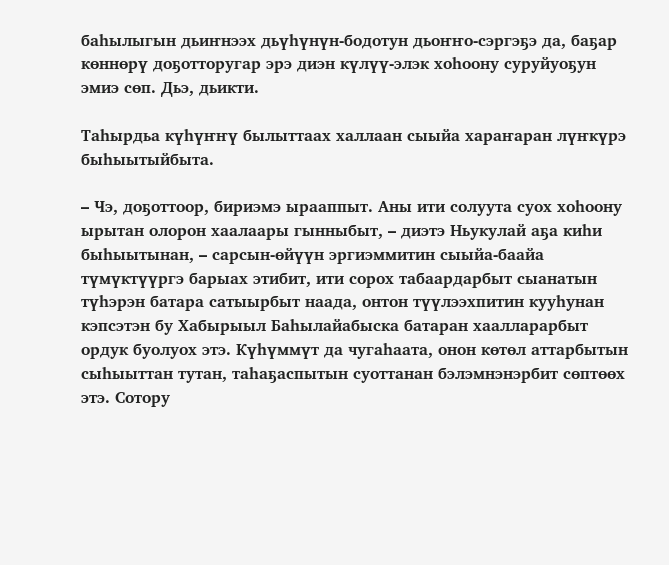баһылыгын дьиҥнээх дьүһүнүн-бодотун дьоҥҥо-сэргэҕэ да, баҕар көннөрү доҕотторугар эрэ диэн күлүү-элэк хоһоону суруйуоҕун эмиэ сөп. Дьэ, дьикти.

Таһырдьа күһүҥҥү былыттаах халлаан сыыйа хараҥаран лүҥкүрэ быһыытыйбыта.

– Чэ, доҕоттоор, бириэмэ ырааппыт. Аны ити солуута суох хоһоону ырытан олорон хаалаары гынныбыт, – диэтэ Ньукулай аҕа киһи быһыытынан, – сарсын-өйүүн эргиэммитин сыыйа-баайа түмүктүүргэ барыах этибит, ити сорох табаардарбыт сыанатын түһэрэн батара сатыырбыт наада, онтон түүлээхпитин кууһунан кэпсэтэн бу Хабырыыл Баһылайабыска батаран хаалларарбыт ордук буолуох этэ. Күһүммүт да чугаһаата, онон көтөл аттарбытын сыһыыттан тутан, таһаҕаспытын суоттанан бэлэмнэнэрбит сөптөөх этэ. Сотору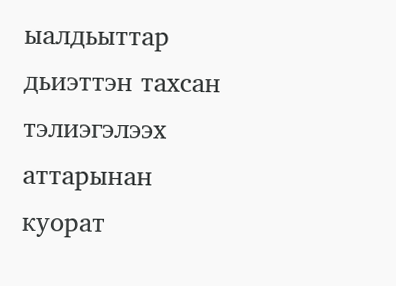ыалдьыттар дьиэттэн тахсан тэлиэгэлээх аттарынан куорат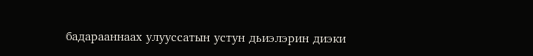бадарааннаах улууссатын устун дьиэлэрин диэки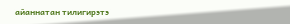айаннатан тилигирэтэ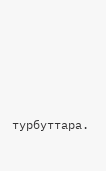турбуттара.